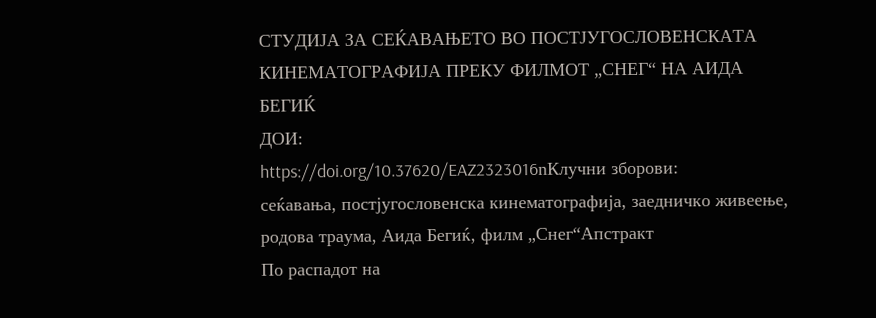СТУДИЈА ЗА СЕЌАВАЊЕТО ВО ПОСТЈУГОСЛОВЕНСКАТА КИНЕМАТОГРАФИЈА ПРЕКУ ФИЛМОТ „СНЕГ“ НА АИДА БЕГИЌ
ДОИ:
https://doi.org/10.37620/EAZ2323016nКлучни зборови:
сеќавања, постјугословенска кинематографија, заедничко живеење, родова траума, Аида Бегиќ, филм „Снег“Апстракт
По распадот на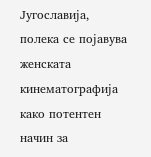Југославија, полека се појавува женската кинематографија како потентен начин за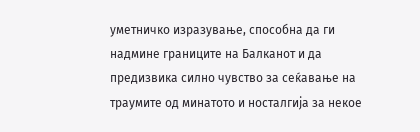уметничко изразување, способна да ги надмине границите на Балканот и да предизвика силно чувство за сеќавање на траумите од минатото и носталгија за некое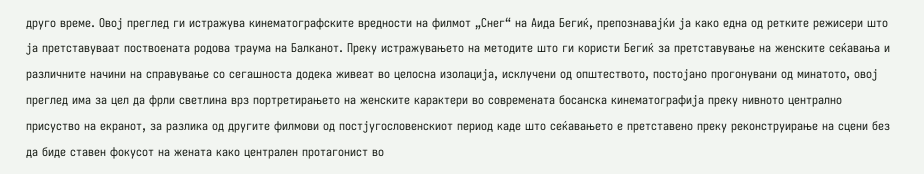друго време. Овој преглед ги истражува кинематографските вредности на филмот „Снег“ на Аида Бегиќ, препознавајќи ја како една од ретките режисери што ја претставуваат поствоената родова траума на Балканот. Преку истражувањето на методите што ги користи Бегиќ за претставување на женските сеќавања и различните начини на справување со сегашноста додека живеат во целосна изолација, исклучени од општеството, постојано прогонувани од минатото, овој преглед има за цел да фрли светлина врз портретирањето на женските карактери во современата босанска кинематографија преку нивното централно присуство на екранот, за разлика од другите филмови од постјугословенскиот период каде што сеќавањето е претставено преку реконструирање на сцени без да биде ставен фокусот на жената како централен протагонист во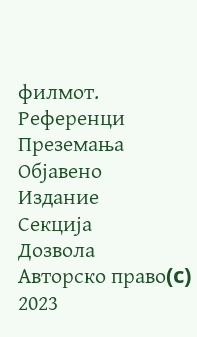филмот.
Референци
Преземања
Објавено
Издание
Секција
Дозвола
Авторско право(c) 2023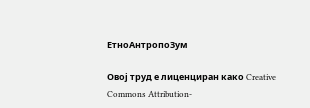ЕтноАнтропоЗум

Овој труд е лиценциран како Creative Commons Attribution-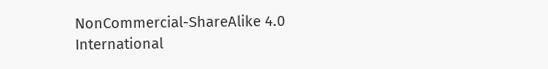NonCommercial-ShareAlike 4.0 International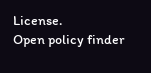License.
Open policy finder